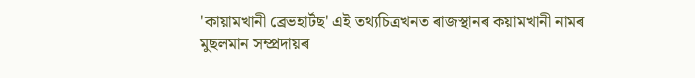'কায়ামখানী ব্ৰেভহাৰ্টছ' এই তথ্যচিত্ৰখনত ৰাজস্থানৰ কয়ামখানী নামৰ মুছলমান সম্প্ৰদায়ৰ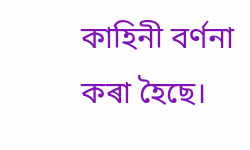কাহিনী বৰ্ণনা কৰা হৈছে।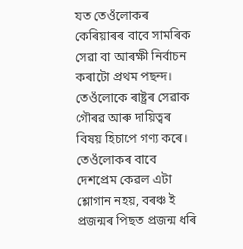যত তেওঁলোকৰ কেৰিয়াৰৰ বাবে সামৰিক সেৱা বা আৰক্ষী নিৰ্বাচন কৰাটো প্ৰথম পছন্দ। তেওঁলোকে ৰাষ্ট্ৰৰ সেৱাক গৌৰৱ আৰু দায়িত্বৰ বিষয় হিচাপে গণ্য কৰে। তেওঁলোকৰ বাবে দেশপ্ৰেম কেৱল এটা শ্লোগান নহয়, বৰঞ্চ ই প্ৰজন্মৰ পিছত প্ৰজন্ম ধৰি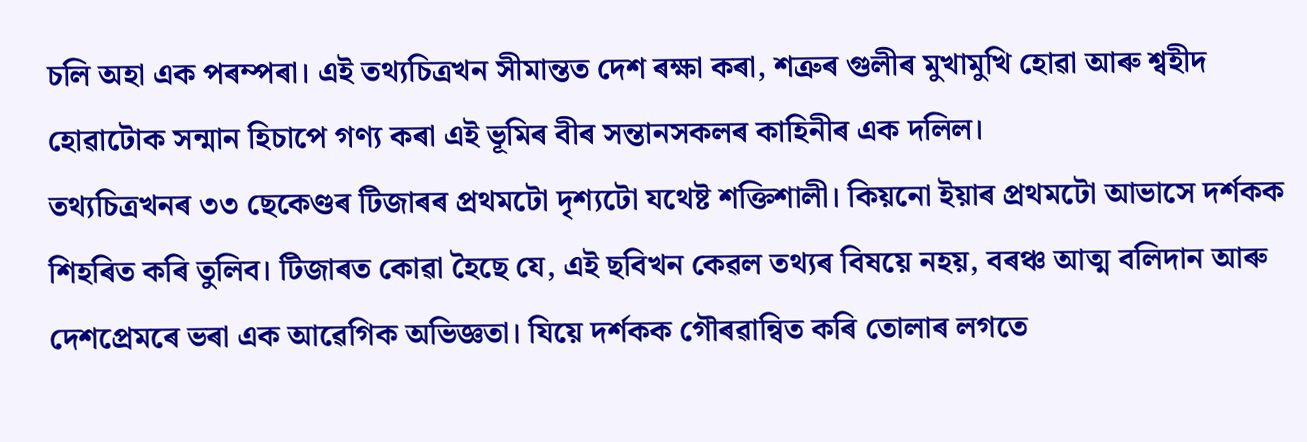চলি অহা এক পৰম্পৰা। এই তথ্যচিত্ৰখন সীমান্তত দেশ ৰক্ষা কৰা, শত্ৰুৰ গুলীৰ মুখামুখি হোৱা আৰু শ্বহীদ হোৱাটোক সন্মান হিচাপে গণ্য কৰা এই ভূমিৰ বীৰ সন্তানসকলৰ কাহিনীৰ এক দলিল।
তথ্যচিত্ৰখনৰ ৩৩ ছেকেণ্ডৰ টিজাৰৰ প্ৰথমটো দৃশ্যটো যথেষ্ট শক্তিশালী। কিয়নো ইয়াৰ প্ৰথমটো আভাসে দৰ্শকক শিহৰিত কৰি তুলিব। টিজাৰত কোৱা হৈছে যে, এই ছবিখন কেৱল তথ্যৰ বিষয়ে নহয়, বৰঞ্চ আত্ম বলিদান আৰু দেশপ্ৰেমৰে ভৰা এক আৱেগিক অভিজ্ঞতা। যিয়ে দৰ্শকক গৌৰৱান্বিত কৰি তোলাৰ লগতে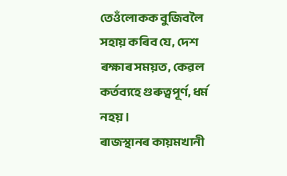তেওঁলোকক বুজিবলৈ সহায় কৰিব যে, দেশ ৰক্ষাৰ সময়ত, কেৱল কৰ্তব্যহে গুৰুত্বপূৰ্ণ, ধৰ্ম নহয়।
ৰাজস্থানৰ কায়মখানী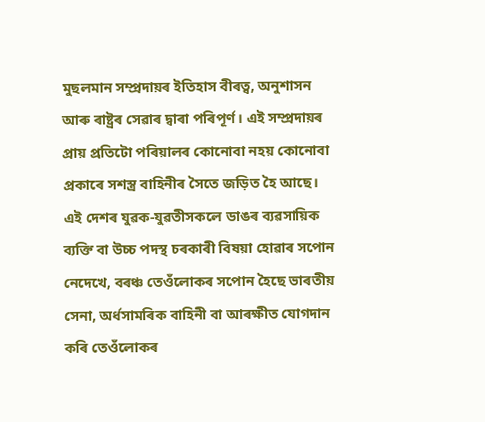মুছলমান সম্প্ৰদায়ৰ ইতিহাস বীৰত্ব, অনুশাসন আৰু ৰাষ্ট্ৰৰ সেৱাৰ দ্বাৰা পৰিপূৰ্ণ। এই সম্প্ৰদায়ৰ প্ৰায় প্ৰতিটো পৰিয়ালৰ কোনোবা নহয় কোনোবা প্ৰকাৰে সশস্ত্ৰ বাহিনীৰ সৈতে জড়িত হৈ আছে। এই দেশৰ যুৱক-যুৱতীসকলে ডাঙৰ ব্যৱসায়িক ব্যক্তি বা উচ্চ পদস্থ চৰকাৰী বিষয়া হোৱাৰ সপোন নেদেখে, বৰঞ্চ তেওঁলোকৰ সপোন হৈছে ভাৰতীয় সেনা, অৰ্ধসামৰিক বাহিনী বা আৰক্ষীত যোগদান কৰি তেওঁলোকৰ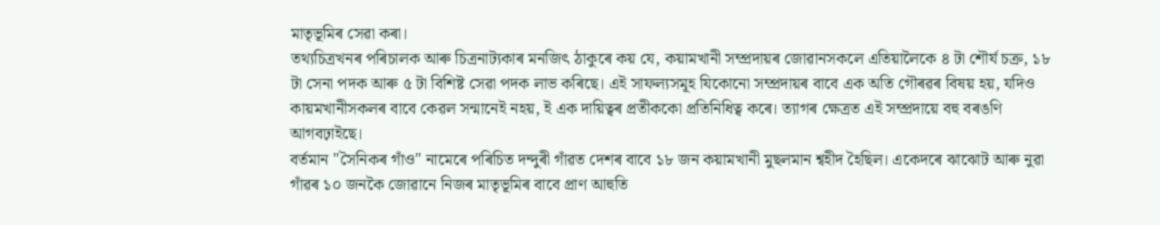মাতৃভূমিৰ সেৱা কৰা।
তথ্যচিত্ৰখনৰ পৰিচালক আৰু চিত্ৰনাট্যকাৰ মনজিৎ ঠাকুৰে কয় যে, কয়ামখানী সম্প্ৰদায়ৰ জোৱানসকলে এতিয়ালৈকে ৪ টা শৌৰ্য চক্ৰ, ১৮ টা সেনা পদক আৰু ৫ টা বিশিষ্ট সেৱা পদক লাভ কৰিছে। এই সাফল্যসমূহ যিকোনো সম্প্ৰদায়ৰ বাবে এক অতি গৌৰৱৰ বিষয় হয়, যদিও কায়মখানীসকলৰ বাবে কেৱল সন্মানেই নহয়, ই এক দায়িত্বৰ প্ৰতীককো প্ৰতিনিধিত্ব কৰে। ত্যাগৰ ক্ষেত্ৰত এই সম্প্ৰদায়ে বহু বৰঙণি আগবঢ়াইছে।
বৰ্তমান "সৈনিকৰ গাঁও" নামেৰে পৰিচিত দন্দুৰী গাঁৱত দেশৰ বাবে ১৮ জন কয়ামখানী মুছলমান শ্বহীদ হৈছিল। একেদৰে ঝাঝোট আৰু নুৱা গাঁৱৰ ১০ জনকৈ জোৱানে নিজৰ মাতৃভূমিৰ বাবে প্ৰাণ আহুতি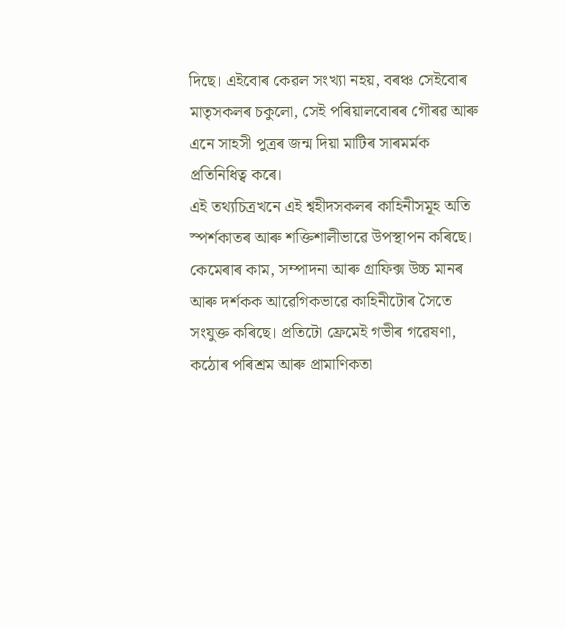দিছে। এইবোৰ কেৱল সংখ্যা নহয়, বৰঞ্চ সেইবোৰ মাতৃসকলৰ চকুলো, সেই পৰিয়ালবোৰৰ গৌৰৱ আৰু এনে সাহসী পুত্ৰৰ জন্ম দিয়া মাটিৰ সাৰমৰ্মক প্ৰতিনিধিত্ব কৰে।
এই তথ্যচিত্ৰখনে এই শ্বহীদসকলৰ কাহিনীসমূহ অতি স্পৰ্শকাতৰ আৰু শক্তিশালীভাৱে উপস্থাপন কৰিছে। কেমেৰাৰ কাম, সম্পাদনা আৰু গ্ৰাফিক্স উচ্চ মানৰ আৰু দৰ্শকক আৱেগিকভাৱে কাহিনীটোৰ সৈতে সংযুক্ত কৰিছে। প্ৰতিটো ফ্ৰেমেই গভীৰ গৱেষণা, কঠোৰ পৰিশ্ৰম আৰু প্ৰামাণিকতা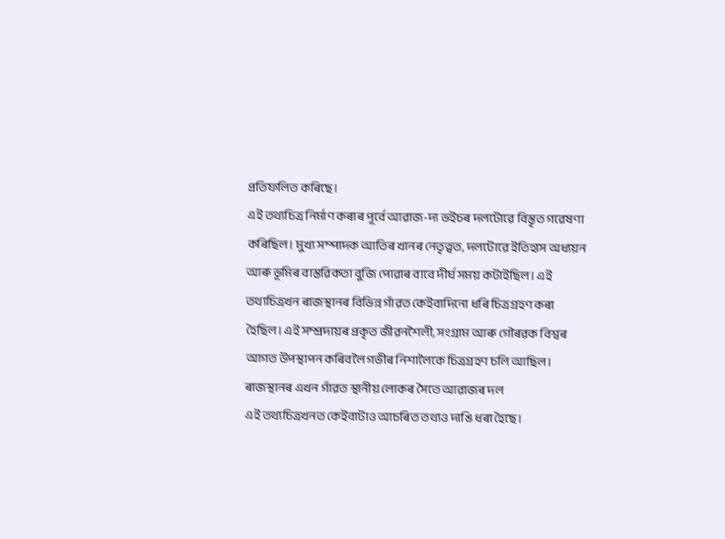প্ৰতিফলিত কৰিছে।
এই তথ্যচিত্ৰ নিৰ্মাণ কৰাৰ পূৰ্বে আৱাজ-দ্য ভইচৰ দলটোৱে বিস্তৃত গৱেষণা কৰিছিল। মুখ্য সম্পাদক আতিৰ খানৰ নেতৃত্বত, দলটোৱে ইতিহাস অধ্যয়ন আৰু ভূমিৰ বাস্তৱিকতা বুজি পোৱাৰ বাবে দীৰ্ঘ সময় কটাইছিল। এই তথ্যচিত্ৰখন ৰাজস্থানৰ বিভিন্ন গাঁৱত কেইবাদিনো ধৰি চিত্ৰগ্ৰহণ কৰা হৈছিল। এই সম্প্ৰদায়ৰ প্ৰকৃত জীৱনশৈলী, সংগ্ৰাম আৰু গৌৰৱক বিশ্বৰ আগত উপস্থাপন কৰিবলৈ গভীৰ নিশালৈকে চিত্ৰগ্ৰহণ চলি আছিল।
ৰাজস্থানৰ এখন গাঁৱত স্থানীয় লোকৰ সৈতে আৱাজৰ দল
এই তথ্যচিত্ৰখনত কেইবাটাও আচৰিত তথ্যও দাঙি ধৰা হৈছে।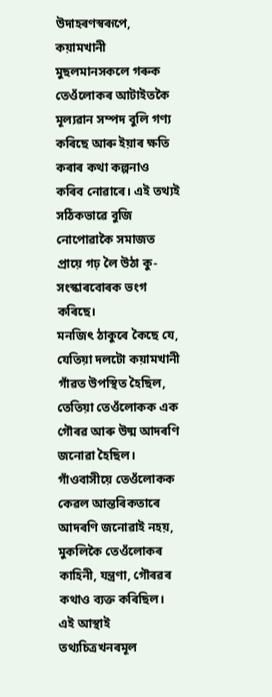উদাহৰণস্বৰূপে, কয়ামখানী মুছলমানসকলে গৰুক তেওঁলোকৰ আটাইতকৈ মূল্যৱান সম্পদ বুলি গণ্য কৰিছে আৰু ইয়াৰ ক্ষতি কৰাৰ কথা কল্পনাও কৰিব নোৱাৰে। এই তথ্যই সঠিকভাৱে বুজি নোপোৱাকৈ সমাজত প্ৰায়ে গঢ় লৈ উঠা কু-সংস্কাৰবোৰক ভংগ কৰিছে।
মনজিৎ ঠাকুৰে কৈছে যে, যেতিয়া দলটো কয়ামখানী গাঁৱত উপস্থিত হৈছিল, তেতিয়া তেওঁলোকক এক গৌৰৱ আৰু উষ্ম আদৰণি জনোৱা হৈছিল। গাঁওবাসীয়ে তেওঁলোকক কেৱল আন্তৰিকতাৰে আদৰণি জনোৱাই নহয়, মুকলিকৈ তেওঁলোকৰ কাহিনী, যন্ত্ৰণা, গৌৰৱৰ কথাও ব্যক্ত কৰিছিল। এই আস্থাই তথ্যচিত্ৰখনৰমূল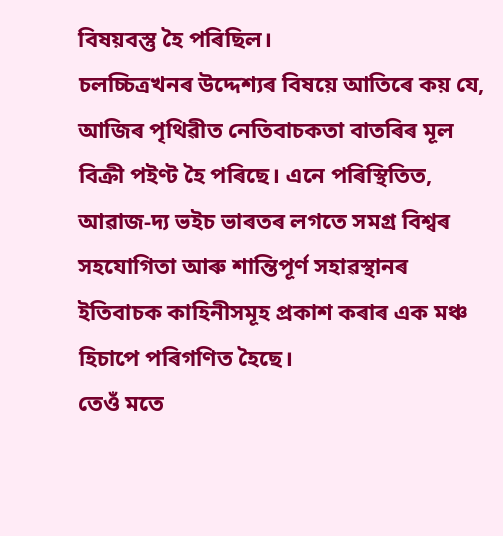বিষয়বস্তু হৈ পৰিছিল।
চলচ্চিত্ৰখনৰ উদ্দেশ্যৰ বিষয়ে আতিৰে কয় যে, আজিৰ পৃথিৱীত নেতিবাচকতা বাতৰিৰ মূল বিক্ৰী পইণ্ট হৈ পৰিছে। এনে পৰিস্থিতিত, আৱাজ-দ্য ভইচ ভাৰতৰ লগতে সমগ্ৰ বিশ্বৰ সহযোগিতা আৰু শান্তিপূৰ্ণ সহাৱস্থানৰ ইতিবাচক কাহিনীসমূহ প্ৰকাশ কৰাৰ এক মঞ্চ হিচাপে পৰিগণিত হৈছে।
তেওঁ মতে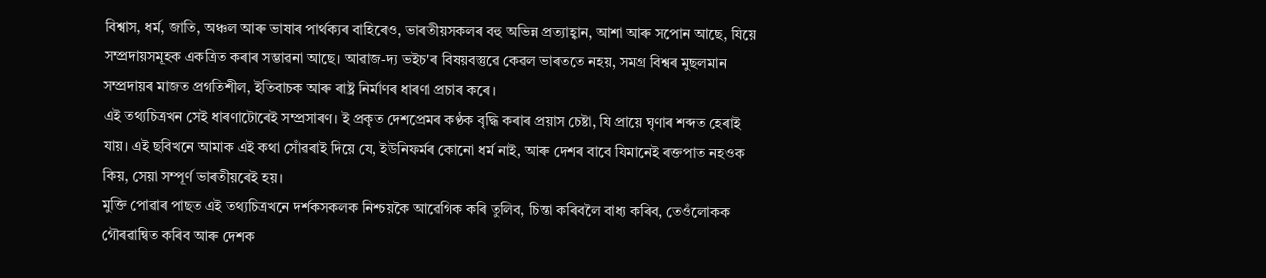বিশ্বাস, ধৰ্ম, জাতি, অঞ্চল আৰু ভাষাৰ পাৰ্থক্যৰ বাহিৰেও, ভাৰতীয়সকলৰ বহু অভিন্ন প্ৰত্যাহ্বান, আশা আৰু সপোন আছে, যিয়ে সম্প্ৰদায়সমূহক একত্ৰিত কৰাৰ সম্ভাৱনা আছে। আৱাজ-দ্য ভইচ'ৰ বিষয়বস্তুৱে কেৱল ভাৰততে নহয়, সমগ্ৰ বিশ্বৰ মুছলমান সম্প্ৰদায়ৰ মাজত প্ৰগতিশীল, ইতিবাচক আৰু ৰাষ্ট্ৰ নিৰ্মাণৰ ধাৰণা প্ৰচাৰ কৰে।
এই তথ্যচিত্ৰখন সেই ধাৰণাটোৰেই সম্প্ৰসাৰণ। ই প্ৰকৃত দেশপ্ৰেমৰ কণ্ঠক বৃদ্ধি কৰাৰ প্ৰয়াস চেষ্টা, যি প্ৰায়ে ঘৃণাৰ শব্দত হেৰাই যায়। এই ছবিখনে আমাক এই কথা সোঁৱৰাই দিয়ে যে, ইউনিফৰ্মৰ কোনো ধৰ্ম নাই, আৰু দেশৰ বাবে যিমানেই ৰক্তপাত নহওক কিয়, সেয়া সম্পূৰ্ণ ভাৰতীয়ৰেই হয়।
মুক্তি পোৱাৰ পাছত এই তথ্যচিত্ৰখনে দৰ্শকসকলক নিশ্চয়কৈ আৱেগিক কৰি তুলিব, চিন্তা কৰিবলৈ বাধ্য কৰিব, তেওঁলোকক গৌৰৱান্বিত কৰিব আৰু দেশক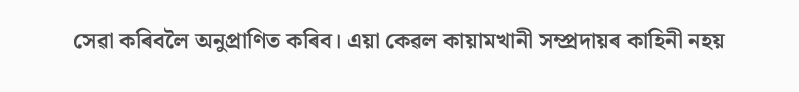সেৱা কৰিবলৈ অনুপ্ৰাণিত কৰিব। এয়া কেৱল কায়ামখানী সম্প্ৰদায়ৰ কাহিনী নহয়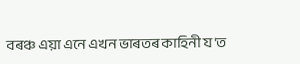বৰঞ্চ এয়া এনে এখন ভাৰতৰ কাহিনী য'ত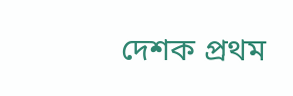দেশক প্ৰথম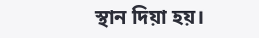স্থান দিয়া হয়।